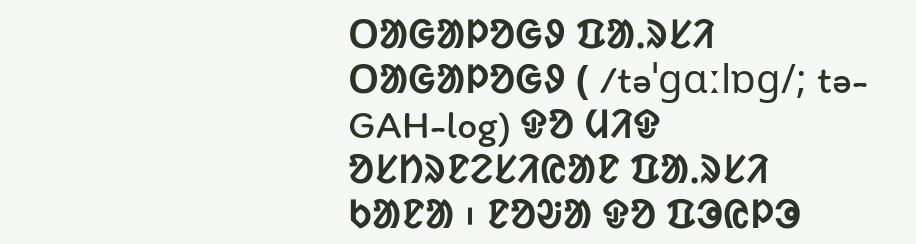ᱛᱟᱜᱟᱞᱚᱜᱽ ᱯᱟᱹᱨᱥᱤ
ᱛᱟᱜᱟᱞᱚᱜᱽ ( /təˈɡɑːlɒɡ/; tə-GAH-log) ᱫᱚ ᱢᱤᱫ ᱚᱥᱴᱨᱱᱮᱥᱤᱭᱟᱱ ᱯᱟᱹᱨᱥᱤ ᱠᱟᱱᱟ ᱾ ᱱᱚᱶᱟ ᱫᱚ ᱯᱳᱭᱞᱳ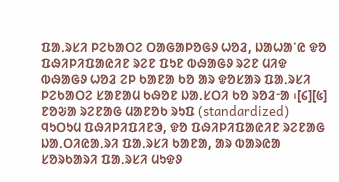ᱯᱟᱹᱨᱥᱤ ᱞᱮᱠᱟᱛᱮ ᱛᱟᱜᱟᱞᱚᱜᱽ ᱦᱚᱲ, ᱡᱟᱦᱟᱸᱭ ᱫᱚ ᱯᱷᱤᱞᱤᱯᱟᱭᱤᱱ ᱨᱮᱱ ᱯᱩᱱ ᱵᱷᱟᱜᱽ ᱨᱮᱱ ᱢᱤᱫ ᱵᱷᱟᱜᱽ ᱦᱚᱲ ᱮᱞ ᱠᱟᱱᱟ ᱠᱚ ᱟᱨ ᱫᱚᱥᱟᱨ ᱯᱟᱹᱨᱥᱤ ᱞᱮᱠᱟᱛᱮ ᱥᱟᱱᱟᱢ ᱠᱷᱚᱱ ᱡᱟᱹᱥᱛᱤ ᱠᱚ ᱨᱚᱲᱼᱟ ᱾[᱔][᱕] ᱱᱚᱶᱟ ᱨᱮᱱᱟᱜ ᱢᱟᱱᱚᱠ ᱨᱩᱯ (standardized) ᱧᱩᱛᱩᱢ ᱯᱷᱤᱞᱤᱯᱤᱱᱳ, ᱫᱚ ᱯᱷᱤᱞᱤᱯᱟᱭᱤᱱ ᱨᱮᱱᱟᱜ ᱡᱟᱹᱛᱤᱭᱟᱹᱨᱤ ᱯᱟᱹᱨᱥᱤ ᱠᱟᱱᱟ, ᱟᱨ ᱵᱟᱨᱭᱟ ᱥᱚᱨᱠᱟᱨᱤ ᱯᱟᱹᱨᱥᱤ ᱢᱩᱫᱽ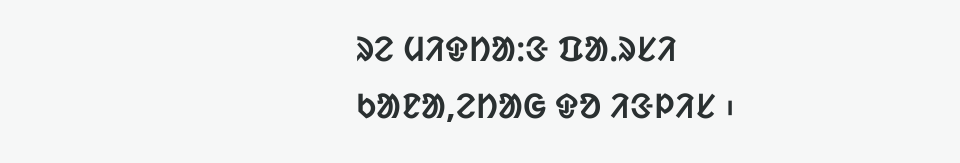ᱨᱮ ᱢᱤᱫᱴᱟᱺᱝ ᱯᱟᱹᱨᱥᱤ ᱠᱟᱱᱟ,ᱮᱴᱟᱜ ᱫᱚ ᱤᱝᱞᱤᱥ ᱾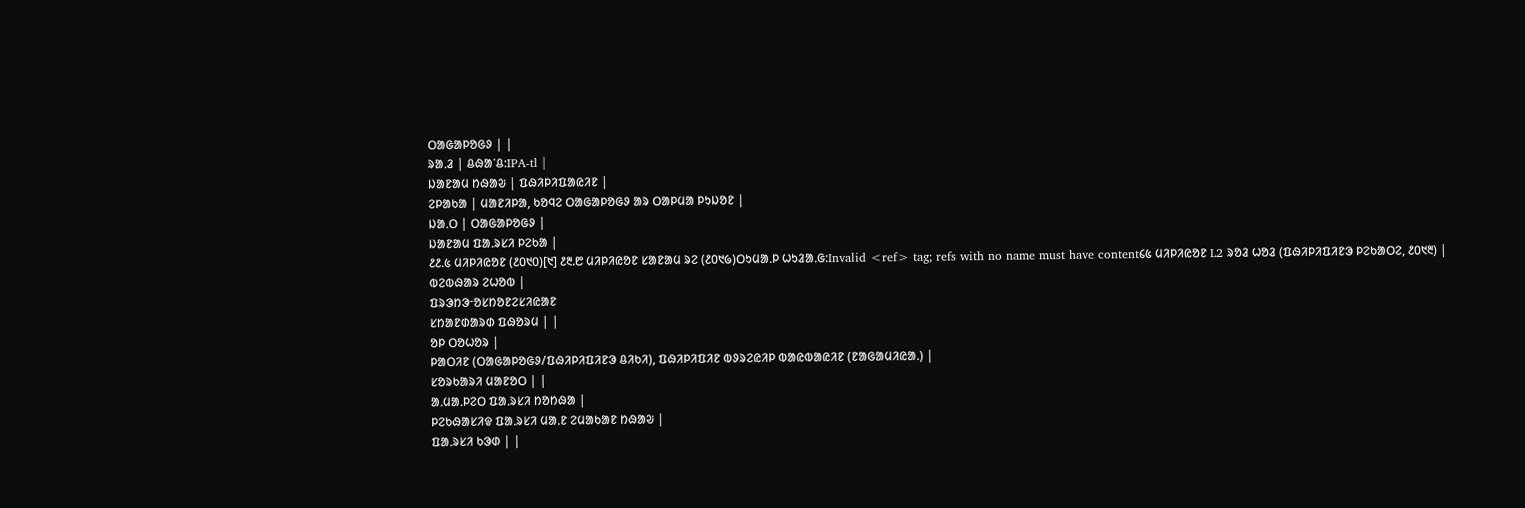ᱛᱟᱜᱟᱞᱚᱜᱽ | |
ᱨᱟᱹᱲ | ᱪᱷᱟᱸᱪ:IPA-tl |
ᱡᱟᱱᱟᱢ ᱴᱷᱟᱶ | ᱯᱷᱤᱞᱤᱯᱟᱭᱤᱱ |
ᱮᱞᱟᱠᱟ | ᱢᱟᱱᱤᱞᱟ, ᱠᱚᱧᱮ ᱛᱟᱜᱟᱞᱚᱜᱽ ᱟᱨ ᱛᱟᱞᱢᱟ ᱞᱩᱡᱚᱱ |
ᱡᱟᱹᱛ | ᱛᱟᱜᱟᱞᱚᱜᱽ |
ᱡᱟᱱᱟᱢ ᱯᱟᱹᱨᱥᱤ ᱞᱮᱠᱟ |
᱒᱒.᱕ ᱢᱤᱞᱤᱭᱚᱱ (᱒᱐᱑᱐)[᱑] ᱒᱓.᱘ ᱢᱤᱞᱤᱭᱚᱱ ᱥᱟᱱᱟᱢ ᱨᱮ (᱒᱐᱑᱙)ᱛᱩᱢᱟᱹᱞ ᱦᱩᱲᱟᱹᱜ:Invalid <ref> tag; refs with no name must have content᱔᱕ ᱢᱤᱞᱤᱭᱚᱱ L2 ᱨᱚᱲ ᱦᱚᱲ (ᱯᱷᱤᱞᱤᱯᱤᱱᱳ ᱞᱮᱠᱟᱛᱮ, ᱒᱐᱑᱓) |
ᱵᱮᱵᱷᱟᱨ ᱮᱦᱚᱵ |
ᱯᱨᱳᱴᱳᱼᱚᱥᱴᱚᱱᱮᱥᱤᱭᱟᱱ
ᱥᱴᱟᱱᱰᱟᱨᱰ ᱯᱷᱚᱨᱢ | |
ᱚᱞ ᱛᱚᱦᱚᱨ |
ᱞᱟᱛᱤᱱ (ᱛᱟᱜᱟᱞᱚᱜᱽ/ᱯᱷᱤᱞᱤᱯᱤᱱᱳ ᱪᱤᱠᱤ), ᱯᱷᱤᱞᱤᱯᱤᱱ ᱵᱽᱨᱮᱭᱤᱞ ᱵᱟᱭᱵᱟᱭᱤᱱ (ᱱᱟᱜᱟᱢᱤᱭᱟᱹ) |
ᱥᱚᱨᱠᱟᱨᱤ ᱢᱟᱱᱚᱛ | |
ᱟᱹᱢᱟᱹᱞᱮᱛ ᱯᱟᱹᱨᱥᱤ ᱴᱚᱴᱷᱟ |
ᱞᱮᱠᱷᱟᱥᱤᱫ ᱯᱟᱹᱨᱥᱤ ᱢᱟᱹᱱ ᱮᱢᱟᱠᱟᱱ ᱴᱷᱟᱶ |
ᱯᱟᱹᱨᱥᱤ ᱠᱳᱰ | |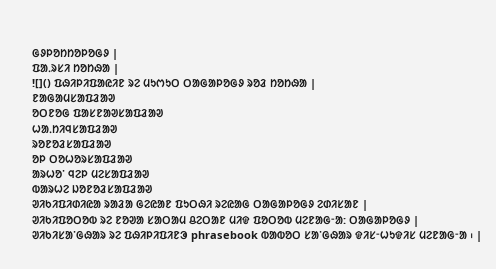ᱜᱽᱞᱚᱴᱴᱚᱞᱚᱜᱽ |
ᱯᱟᱹᱨᱥᱤ ᱴᱚᱴᱷᱟ |
![]() ᱯᱷᱤᱞᱤᱯᱟᱭᱤᱱ ᱨᱮ ᱢᱩᱬᱩᱛ ᱛᱟᱜᱟᱞᱚᱜᱽ ᱨᱚᱲ ᱴᱚᱴᱷᱟ |
ᱱᱟᱜᱟᱢᱥᱟᱯᱲᱟᱣ
ᱚᱛᱱᱚᱜ ᱯᱟᱥᱱᱟᱣᱥᱟᱯᱲᱟᱣ
ᱦᱟᱹᱴᱤᱧᱥᱟᱯᱲᱟᱣ
ᱨᱚᱱᱚᱲᱥᱟᱯᱲᱟᱣ
ᱚᱞ ᱛᱚᱦᱚᱨᱥᱟᱯᱲᱟᱣ
ᱟᱨᱦᱚᱸ ᱧᱮᱞ ᱢᱮᱥᱟᱯᱲᱟᱣ
ᱵᱟᱨᱦᱮ ᱡᱚᱱᱚᱲᱥᱟᱯᱲᱟᱣ
ᱣᱤᱠᱤᱯᱤᱰᱤᱭᱟ ᱨᱟᱲᱟ ᱜᱮᱭᱟᱱ ᱯᱩᱛᱷᱤ ᱨᱮᱭᱟᱜ ᱛᱟᱜᱟᱞᱚᱜᱽ ᱮᱰᱤᱥᱟᱱ |
ᱣᱤᱠᱤᱯᱚᱛᱚᱵ ᱨᱮ ᱱᱚᱣᱟ ᱥᱟᱛᱟᱢ ᱪᱮᱛᱟᱱ ᱢᱤᱫ ᱯᱚᱛᱚᱵ ᱢᱮᱱᱟᱜᱼᱟ: ᱛᱟᱜᱟᱞᱚᱜᱽ |
ᱣᱤᱠᱤᱥᱟᱸᱜᱷᱟᱨ ᱨᱮ ᱯᱷᱤᱞᱤᱯᱤᱱᱳ phrasebook ᱵᱟᱵᱚᱛ ᱥᱟᱸᱜᱷᱟᱨ ᱫᱤᱥᱼᱦᱩᱫᱤᱥ ᱢᱮᱱᱟᱜᱼᱟ ᱾ |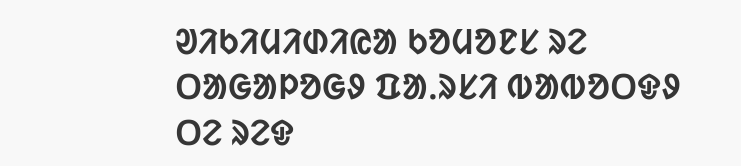ᱣᱤᱠᱤᱢᱤᱰᱤᱭᱟ ᱠᱚᱢᱚᱱᱥ ᱨᱮ ᱛᱟᱜᱟᱞᱚᱜᱽ ᱯᱟᱹᱨᱥᱤ ᱵᱟᱵᱚᱛᱫᱽ ᱛᱮ ᱨᱮᱫ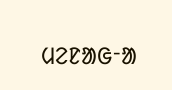ᱢᱮᱱᱟᱜᱼᱟ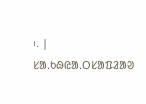᱾. |
ᱥᱟᱹᱠᱷᱭᱟᱹᱛᱥᱟᱯᱲᱟᱣ